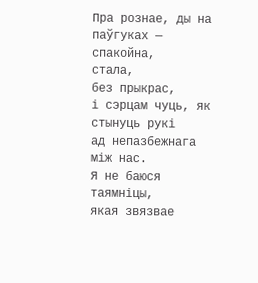Пра рознае, ды на паўгуках —
спакойна,
стала,
без прыкрас,
і сэрцам чуць, як стынуць рукі
ад непазбежнага між нас.
Я не баюся таямніцы,
якая звязвае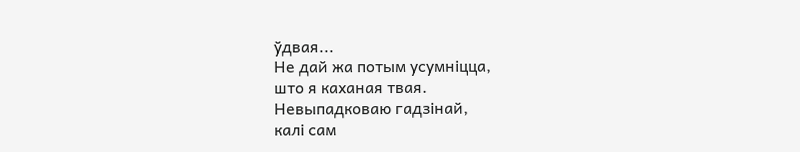ўдвая...
Не дай жа потым усумніцца,
што я каханая твая.
Невыпадковаю гадзінай,
калі сам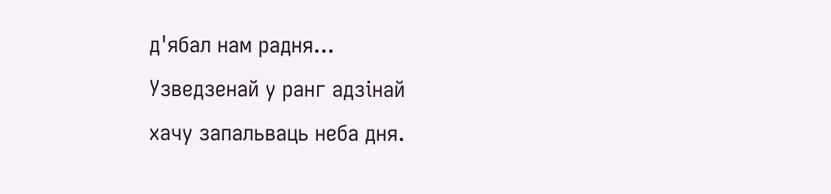д'ябал нам радня...
Узведзенай у ранг адзінай
хачу запальваць неба дня.